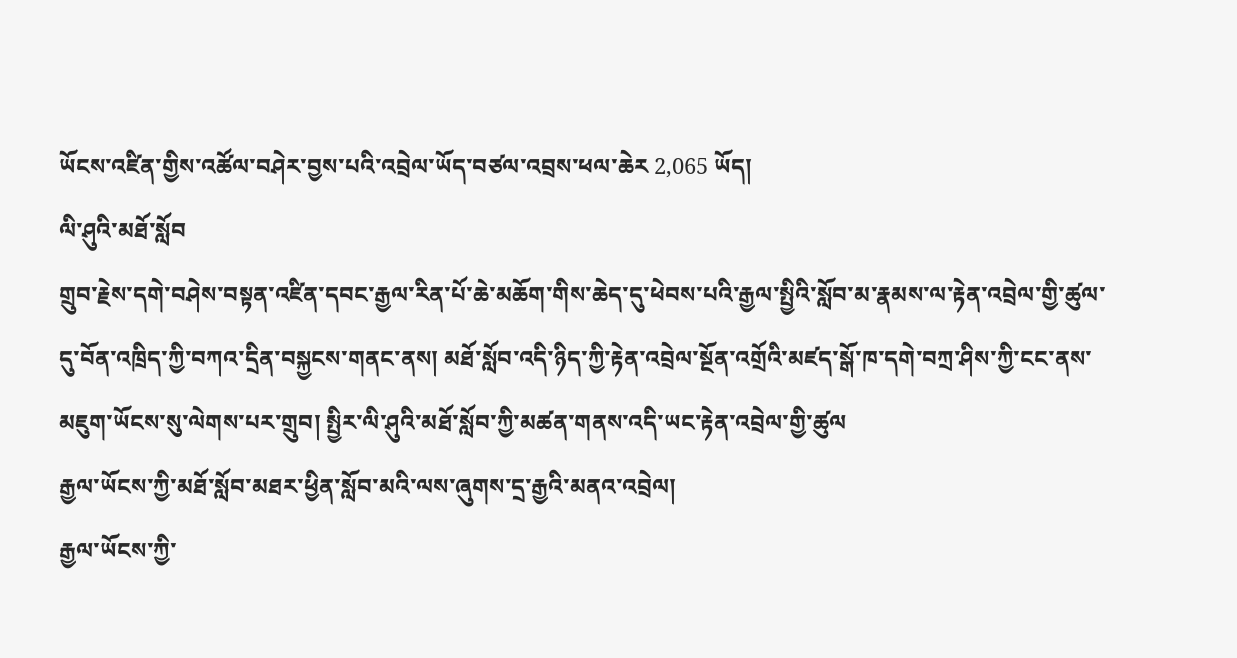ཡོངས་འཛིན་གྱིས་འཚོལ་བཤེར་བྱས་པའི་འབྲེལ་ཡོད་བཙལ་འབྲས་ཕལ་ཆེར 2,065 ཡོད།
ལི་ཤུའི་མཐོ་སློབ
གྲུབ་རྗེས་དགེ་བཤེས་བསྟན་འཛིན་དབང་རྒྱལ་རིན་པོ་ཆེ་མཆོག་གིས་ཆེད་དུ་ཕེབས་པའི་རྒྱལ་སྤྱིའི་སློབ་མ་རྣམས་ལ་རྟེན་འབྲེལ་གྱི་ཚུལ་དུ་བོན་འཁྲིད་ཀྱི་བཀའ་དྲིན་བསྐྱངས་གནང་ནས། མཐོ་སློབ་འདི་ཉིད་ཀྱི་རྟེན་འབྲེལ་སྔོན་འགྲོའི་མཛད་སྒོ་ཁ་དགེ་བཀྲ་ཤིས་ཀྱི་ངང་ནས་མཇུག་ཡོངས་སུ་ལེགས་པར་གྲུབ། སྤྱིར་ལི་ཤུའི་མཐོ་སློབ་ཀྱི་མཚན་གནས་འདི་ཡང་རྟེན་འབྲེལ་གྱི་ཚུལ
རྒྱལ་ཡོངས་ཀྱི་མཐོ་སློབ་མཐར་ཕྱིན་སློབ་མའི་ལས་ཞུགས་དྲ་རྒྱའི་མནའ་འབྲེལ།
རྒྱལ་ཡོངས་ཀྱི་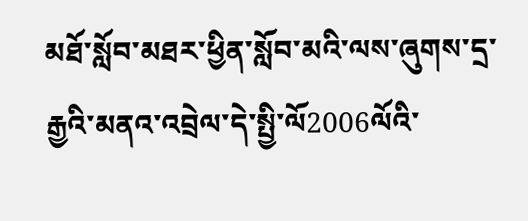མཐོ་སློབ་མཐར་ཕྱིན་སློབ་མའི་ལས་ཞུགས་དྲ་རྒྱའི་མནའ་འབྲེལ་དེ་སྤྱི་ལོ2006ལོའི་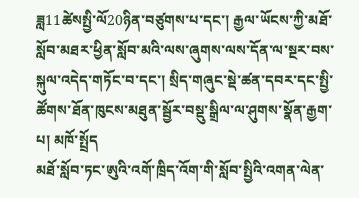ཟླ11ཚེསསྤྱི་ལོ20ཉིན་བཙུགས་པ་དང་། རྒྱལ་ཡོངས་ཀྱི་མཐོ་སློབ་མཐར་ཕྱིན་སློབ་མའི་ལས་ཞུགས་ལས་དོན་ལ་སྔར་བས་སྐུལ་འདེད་གཏོང་བ་དང་། སྲིད་གཞུང་སྡེ་ཚན་དབར་དང་སྤྱི་ཚོགས་ཐོན་ཁུངས་མཐུན་སྦྱོར་བསྡུ་སྒྲིལ་ལ་ཤུགས་སྣོན་རྒྱག་པ། མཁོ་སྤྲོད
མཐོ་སློབ་ཏང་ཨུའི་འགོ་ཁྲིད་འོག་གི་སློབ་སྤྱིའི་འགན་ལེན་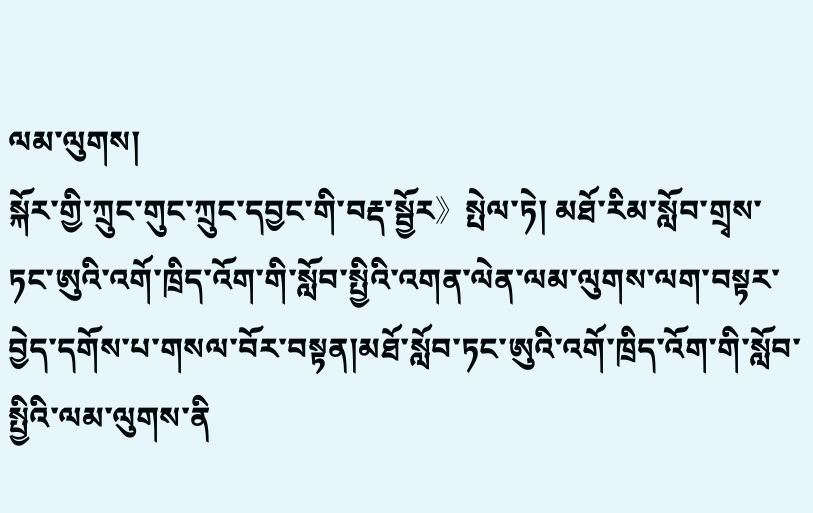ལམ་ལུགས།
སྐོར་གྱི་ཀྲུང་གུང་ཀྲུང་དབྱང་གི་བརྡ་སྦྱོར》སྤེལ་ཏེ། མཐོ་རིམ་སློབ་གྲྭས་ཏང་ཨུའི་འགོ་ཁྲིད་འོག་གི་སློབ་སྤྱིའི་འགན་ལེན་ལམ་ལུགས་ལག་བསྟར་བྱེད་དགོས་པ་གསལ་བོར་བསྟན།མཐོ་སློབ་ཏང་ཨུའི་འགོ་ཁྲིད་འོག་གི་སློབ་སྤྱིའི་ལམ་ལུགས་ནི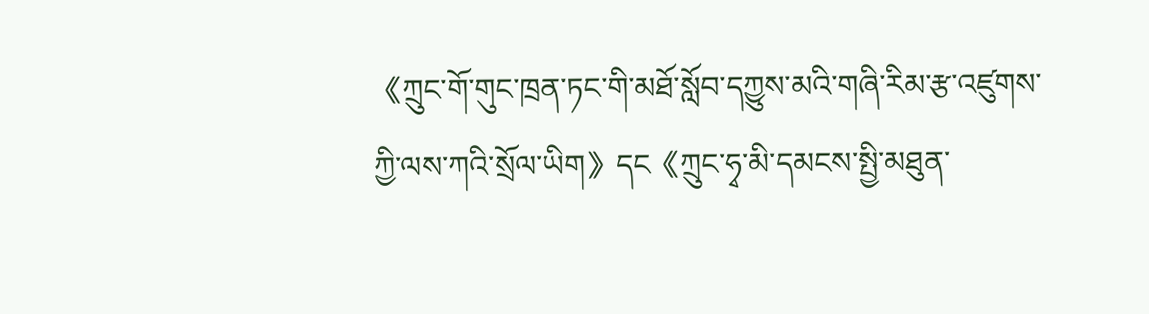《ཀྲུང་གོ་གུང་ཁྲན་ཏང་གི་མཐོ་སློབ་དཀྱུས་མའི་གཞི་རིམ་རྩ་འཛུགས་ཀྱི་ལས་ཀའི་སྲོལ་ཡིག》དང《ཀྲུང་ཧྭ་མི་དམངས་སྤྱི་མཐུན་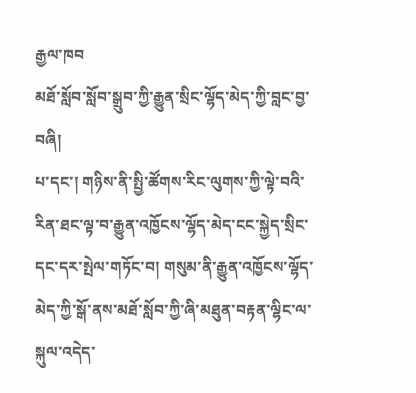རྒྱལ་ཁབ
མཐོ་སློབ་སློབ་སྒྲུབ་ཀྱི་རྒྱུན་སྲིང་ལྷོད་མེད་ཀྱི་བླང་བྱ་བཞི།
པ་དང་། གཉིས་ནི་སྤྱི་ཚོགས་རིང་ལུགས་ཀྱི་ལྟེ་བའི་རིན་ཐང་ལྟ་བ་རྒྱུན་འཁྱོངས་ལྷོད་མེད་ངང་སྐྱེད་སྲིང་དང་དར་སྤེལ་གཏོང་བ། གསུམ་ནི་རྒྱུན་འཁྱོངས་ལྷོད་མེད་ཀྱི་སྒོ་ནས་མཐོ་སློབ་ཀྱི་ཞི་མཐུན་བརྟན་ལྷིང་ལ་སྐུལ་འདེད་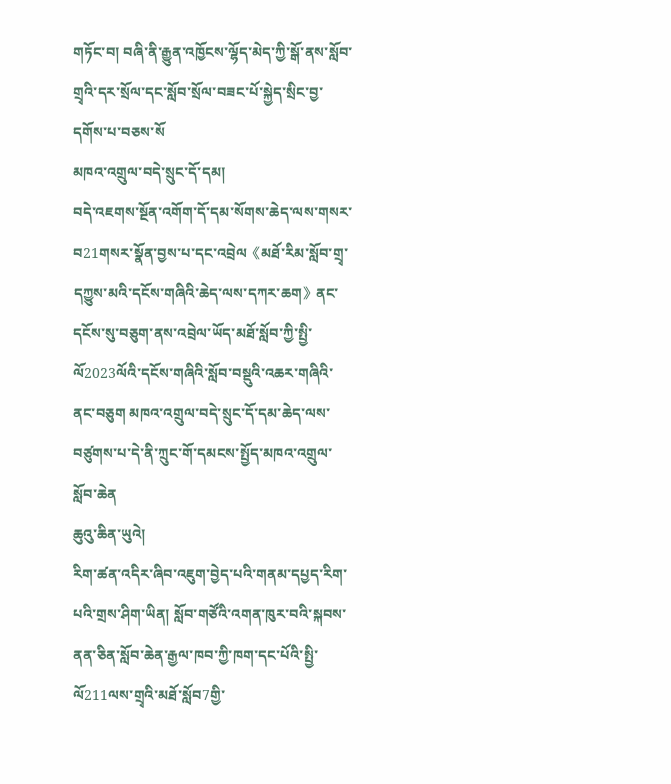གཏོང་བ། བཞི་ནི་རྒྱུན་འཁྱོངས་ལྷོད་མེད་ཀྱི་སྒོ་ནས་སློབ་གྲྭའི་དར་སྲོལ་དང་སློབ་སྲོལ་བཟང་པོ་སྐྱེད་སྲིང་བྱ་དགོས་པ་བཅས་སོ
མཁའ་འགྲུལ་བདེ་སྲུང་དོ་དམ།
བདེ་འཇགས་སྔོན་འགོག་དོ་དམ་སོགས་ཆེད་ལས་གསར་བ21གསར་སྣོན་བྱས་པ་དང་འབྲེལ《མཐོ་རིམ་སློབ་གྲྭ་དཀྱུས་མའི་དངོས་གཞིའི་ཆེད་ལས་དཀར་ཆག》ནང་དངོས་སུ་བཅུག་ནས་འབྲེལ་ཡོད་མཐོ་སློབ་ཀྱི་སྤྱི་ལོ2023ལོའི་དངོས་གཞིའི་སློབ་བསྡུའི་འཆར་གཞིའི་ནང་བཅུག མཁའ་འགྲུལ་བདེ་སྲུང་དོ་དམ་ཆེད་ལས་བཙུགས་པ་དེ་ནི་ཀྲུང་གོ་དམངས་སྤྱོད་མཁའ་འགྲུལ་སློབ་ཆེན
ཆུའུ་ཆིན་ཡུའེ།
རིག་ཚན་འདིར་ཞིབ་འཇུག་བྱེད་པའི་གནམ་དཔྱད་རིག་པའི་གྲས་ཤིག་ཡིན། སློབ་གཙོའི་འགན་ཁུར་བའི་སྐབས་ནན་ཅིན་སློབ་ཆེན་རྒྱལ་ཁབ་ཀྱི་ཁག་དང་པོའི་སྤྱི་ལོ211ལས་གྲྭའི་མཐོ་སློབ7གྱི་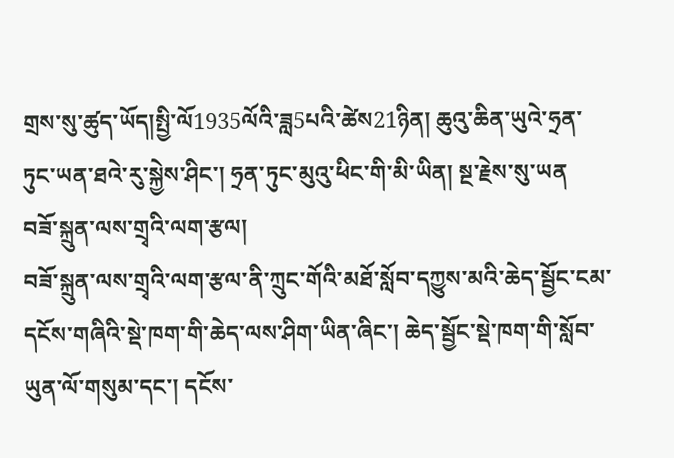གྲས་སུ་ཚུད་ཡོད།སྤྱི་ལོ1935ལོའི་ཟླ5པའི་ཚེས21ཉིན། ཆུའུ་ཆིན་ཡུའེ་ཧྲན་ཏུང་ཡན་ཐའེ་རུ་སྐྱེས་ཤིང་། ཧྲན་ཏུང་མུའུ་ཕིང་གི་མི་ཡིན། སྔ་རྗེས་སུ་ཡན
བཟོ་སྐྲུན་ལས་གྲྭའི་ལག་རྩལ།
བཟོ་སྐྲུན་ལས་གྲྭའི་ལག་རྩལ་ནི་ཀྲུང་གོའི་མཐོ་སློབ་དཀྱུས་མའི་ཆེད་སྦྱོང་ངམ་དངོས་གཞིའི་སྡེ་ཁག་གི་ཆེད་ལས་ཤིག་ཡིན་ཞིང་། ཆེད་སྦྱོང་སྡེ་ཁག་གི་སློབ་ཡུན་ལོ་གསུམ་དང་། དངོས་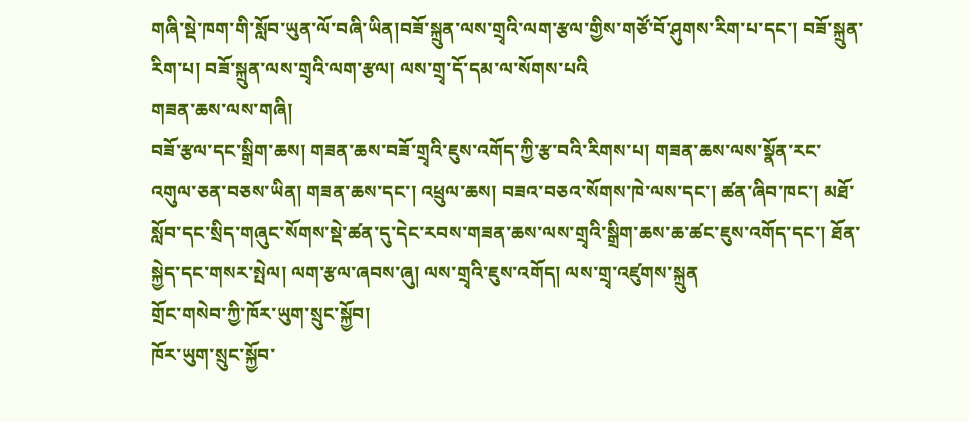གཞི་སྡེ་ཁག་གི་སློབ་ཡུན་ལོ་བཞི་ཡིན།བཟོ་སྐྲུན་ལས་གྲྭའི་ལག་རྩལ་གྱིས་གཙོ་བོ་ཤུགས་རིག་པ་དང་། བཟོ་སྐྲུན་རིག་པ། བཟོ་སྐྲུན་ལས་གྲྭའི་ལག་རྩལ། ལས་གྲྭ་དོ་དམ་ལ་སོགས་པའི
གཟན་ཆས་ལས་གཞི།
བཟོ་རྩལ་དང་སྒྲིག་ཆས། གཟན་ཆས་བཟོ་གྲྭའི་ཇུས་འགོད་ཀྱི་རྩ་བའི་རིགས་པ། གཟན་ཆས་ལས་སྣོན་རང་འགུལ་ཅན་བཅས་ཡིན། གཟན་ཆས་དང་། འཕྲུལ་ཆས། བཟའ་བཅའ་སོགས་ཁེ་ལས་དང་། ཚན་ཞིབ་ཁང་། མཐོ་སློབ་དང་སྲིད་གཞུང་སོགས་སྡེ་ཚན་དུ་དེང་རབས་གཟན་ཆས་ལས་གྲྭའི་སྒྲིག་ཆས་ཆ་ཚང་ཇུས་འགོད་དང་། ཐོན་སྐྱེད་དང་གསར་སྤེལ། ལག་རྩལ་ཞབས་ཞུ། ལས་གྲྭའི་ཇུས་འགོད། ལས་གྲྭ་འཛུགས་སྐྲུན
གྲོང་གསེབ་ཀྱི་ཁོར་ཡུག་སྲུང་སྐྱོབ།
ཁོར་ཡུག་སྲུང་སྐྱོབ་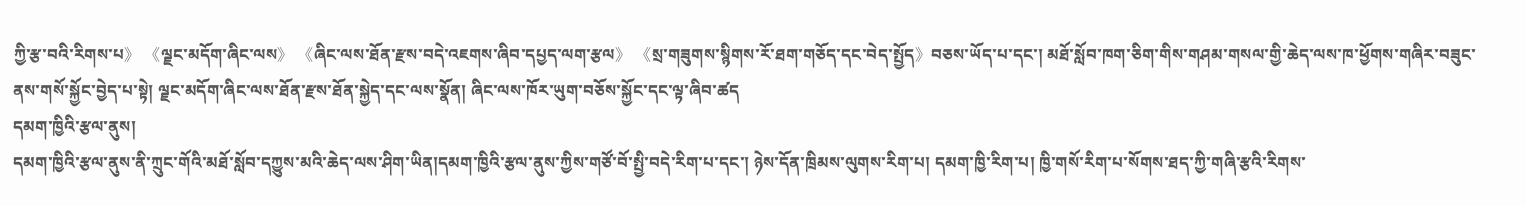ཀྱི་རྩ་བའི་རིགས་པ》 《ལྗང་མདོག་ཞིང་ལས》 《ཞིང་ལས་ཐོན་རྫས་བདེ་འཇགས་ཞིབ་དཔྱད་ལག་རྩལ》 《སྲ་གཟུགས་སྙིགས་རོ་ཐག་གཅོད་དང་བེད་སྤྱོད》བཅས་ཡོད་པ་དང་། མཐོ་སློབ་ཁག་ཅིག་གིས་གཤམ་གསལ་གྱི་ཆེད་ལས་ཁ་ཕྱོགས་གཞིར་བཟུང་ནས་གསོ་སྐྱོང་བྱེད་པ་སྟེ། ལྗང་མདོག་ཞིང་ལས་ཐོན་རྫས་ཐོན་སྐྱེད་དང་ལས་སྣོན། ཞིང་ལས་ཁོར་ཡུག་བཅོས་སྐྱོང་དང་ལྟ་ཞིབ་ཚད
དམག་ཁྱིའི་རྩལ་ནུས།
དམག་ཁྱིའི་རྩལ་ནུས་ནི་ཀྲུང་གོའི་མཐོ་སློབ་དཀྱུས་མའི་ཆེད་ལས་ཤིག་ཡིན།དམག་ཁྱིའི་རྩལ་ནུས་ཀྱིས་གཙོ་བོ་སྤྱི་བདེ་རིག་པ་དང་། ཉེས་དོན་ཁྲིམས་ལུགས་རིག་པ། དམག་ཁྱི་རིག་པ། ཁྱི་གསོ་རིག་པ་སོགས་ཐད་ཀྱི་གཞི་རྩའི་རིགས་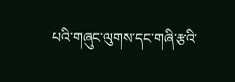པའི་གཞུང་ལུགས་དང་གཞི་རྩའི་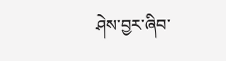ཤེས་བྱར་ཞིབ་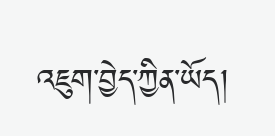འཇུག་བྱེད་ཀྱིན་ཡོད།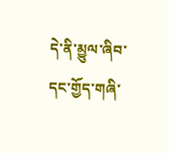དེ་ནི་མྱུལ་ཞིབ་དང་གྱོད་གཞི་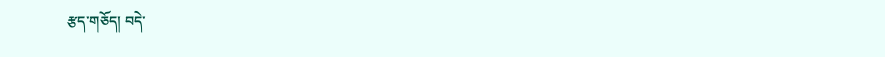རྩད་གཅོད། བདེ་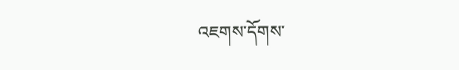འཇགས་དོགས་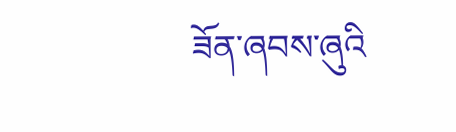ཟོན་ཞབས་ཞུའི